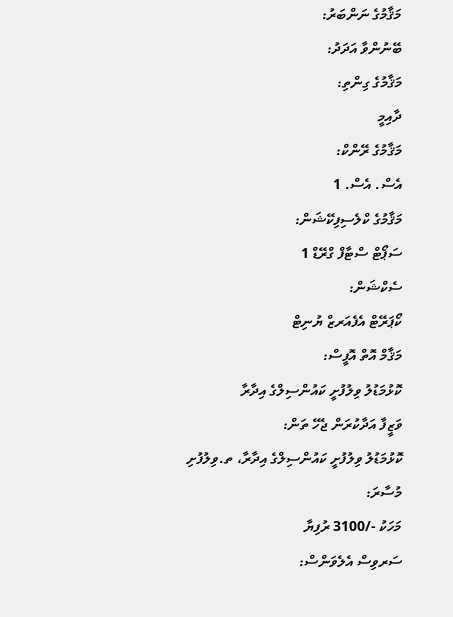މަޤާމުގެ ނަންބަރު:
ބޭނުންވާ އަދަދު:
މަޤާމުގެ ގިންތި:
ދާއިމީ
މަޤާމުގެ ރޭންކް:
އެސް. އެސް. 1
މަޤާމުގެ ކްލެސިފިކޭޝަން:
ސަޕޯޓް ސްޓާފް ގްރޭޑް 1
ސެކްޝަން:
ކޯޕަރޭޓް އެފެއަރޒް ޔުނިޓް
މަޤާމް އޮތް އޮފީސް:
ކޮޅުމަޑުލު ވިލުފުށީ ކައުންސިލްގެ އިދާރާ
ވަޒީފާ އަދާކުރަން ޖެހޭ ތަން:
ކޮޅުމަޑުލު ވިލުފުށީ ކައުންސިލްގެ އިދާރާ، ތ.ވިލުފުށި
މުސާރަ:
މަހަކު -/3100 ރުފިޔާ
ސަރވިސް އެލެވަންސް: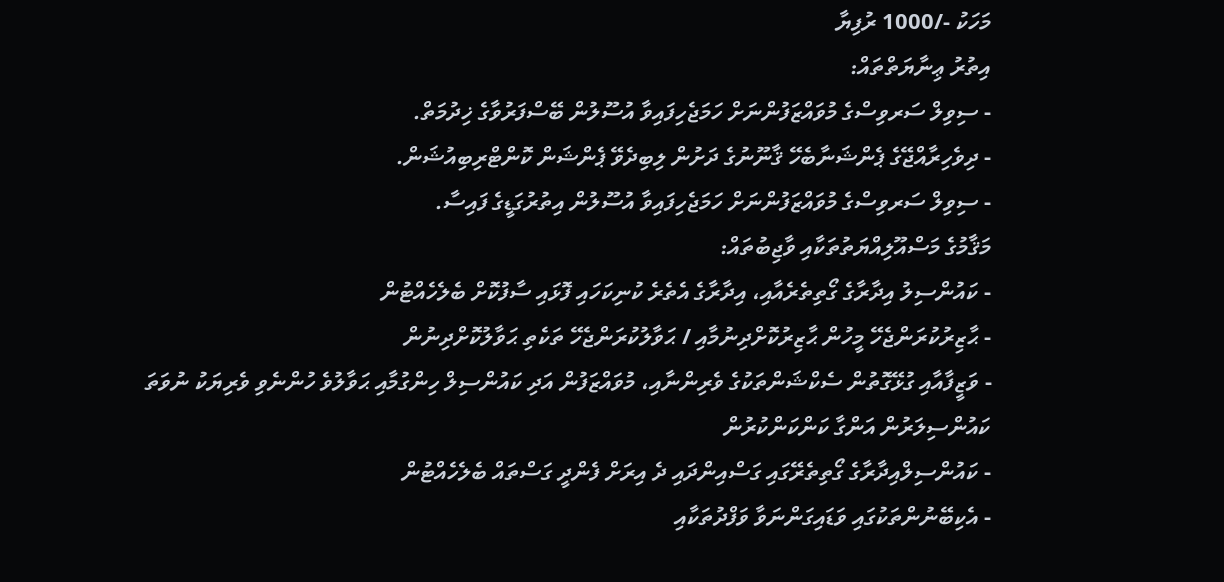މަހަކު -/1000 ރުފިޔާ
އިތުރު ޢިނާޔަތްތައް:
- ސިވިލް ސަރވިސްގެ މުވައްޒަފުންނަށް ހަމަޖެހިފައިވާ އުސޫލުން ބޭސްފަރުވާގެ ޚިދުމަތް.
- ދިވެހިރާއްޖޭގެ ޕެންޝަނާބެހޭ ޤާނޫނުގެ ދަށުން ލިބިދެވޭ ޕެންޝަން ކޮންޓްރިބިއުޝަން.
- ސިވިލް ސަރވިސްގެ މުވައްޒަފުންނަށް ހަމަޖެހިފައިވާ އުސޫލުން އިތުރުގަޑީގެ ފައިސާ.
މަޤާމުގެ މަސްއޫލިއްޔަތުތަކާއި ވާޖިބުތައް:
- ކައުންސިލު އިދާރާގެ ގޯތިތެރެއާއި، އިދާރާގެ އެތެރެ ކުނިކަހައި ފޮޅައި ސާފުކޮށް ބެލެހެއްޓުން
- ޙާޒިރުކުރަންޖެހޭ މީހުން ޙާޒިރުކޮށްދިނުމާއި / ޙަވާލުކުރަންޖެހޭ ތަކެތި ޙަވާލުކޮށްދިނުން
- ވަޒީފާއާއި ގުޅޭގޮތުން ސެކްޝަންތަކުގެ ވެރިންނާއި، މުވައްޒަފުން އަދި ކައުންސިލް ހިންގުމާއި ޙަވާލުވެ ހުންނެވި ވެރިޔަކު ނުވަތަ ކައުންސިލަރުން އަންގާ ކަންކަންކުރުން
- ކައުންސިލްއިދާރާގެ ގޯތިތެރޭގައި ގަސްއިންދައި ދެ އިރަށް ފެންދީ ގަސްތައް ބެލެހެއްޓުން
- އެކިބޭނުންތަކުގައި ވަޑައިގަންނަވާ ވަފްދުތަކާއި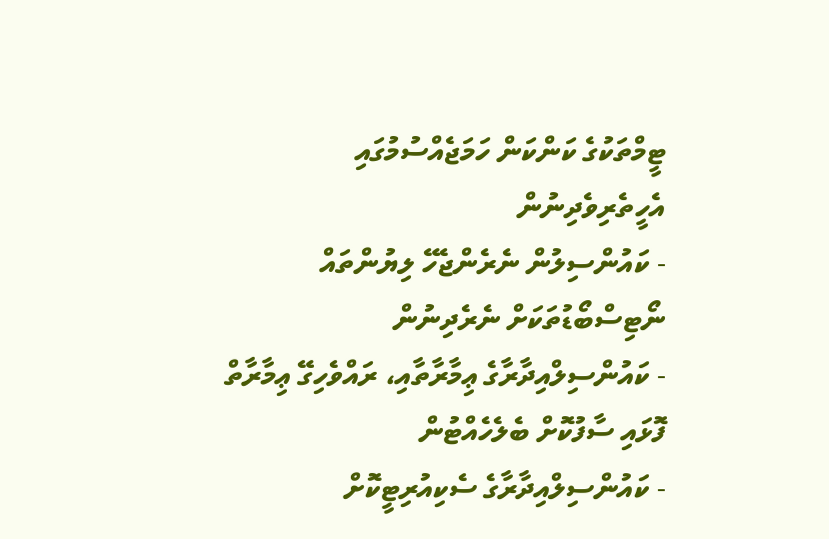ޓީމްތަކުގެ ކަންކަން ހަމަޖެއްސުމުގައި އެހީތެރިވެދިނުން
- ކައުންސިލުން ނެރެންޖެހޭ ލިޔުންތައް ނޯޓިސްބޯޑުތަކަށް ނެރެދިނުން
- ކައުންސިލްއިދާރާގެ ޢިމާރާތާއި، ރައްވެހިގޭ ޢިމާރާތް ފޮޅައި ސާފުކޮށް ބެލެހެއްޓުން
- ކައުންސިލްއިދާރާގެ ސެކިއުރިޓީކޮށް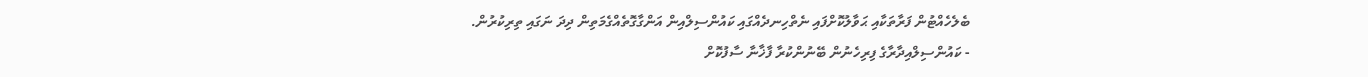ބެލެހެއްޓުން ފަރާތަކާއި ޙަވާލުކޮށްފައި ނެތްހިނދެއްގައި ކައުންސިލްއިން އަންގާގޮތެއްގެމަތިން ދިދަ ނަގައި ތިރިކުރުން.
- ކައުންސިލްއިދާރާގެ ފިރިހެނުން ބޭނުންކުރާ ފާޚާނާ ސާފުކޮށް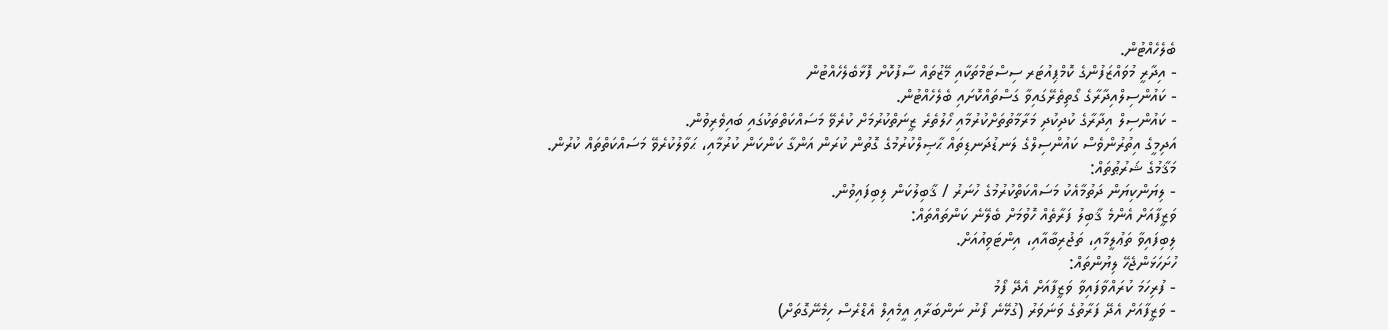ބެލެހެއްޓުން.
- އިދާރީ މުވައްޒަފުންގެ ކޮމްޕިއުޓަރ ސިސްޓަމްތަކާއި މޭޒުތައް ސާފުކޮށް ފޮޅާބެލެހެއްޓުން
- ކައުންސިލްއިދާރާގެ ގޯތިތެރޭގައިވާ ގަސްތައްކޮށައި ބެލެހެއްޓުން.
- ކައުންސިލް އިދާރާގެ ކުދިކުދި މަރާމާތުތަށްކުރުމާއި ހޯލުތެރެ ޒީނަތްކުރުމަށް ކުރެވޭ މަސައްކަތްތަކުގައި ބައިވެރިވުން.
އަދިމީގެ އިތުރުންވެސް ކައުންސިލްގެ ލަނޑުދަނޑިތައް ޙާޞިލްކުރުމުގެ ގޮތުން ކުރަން އަންގާ ކަންކަން ކުރުމާއި، ޙަވާލުކުރެވޭ މަސައްކަތްތައް ކުރުން.
މަޤާމުގެ ޝަރުޠުތައް:
- ލިޔަންކިޔަން ދަތުމާއެކު މަސައްކަތްކުރުމުގެ ހުނަރު / ޤާބިލުކަން ލިބިފައިވުން.
ވަޒީފާއަށް އެންމެ ޤާބިލު ފަރާތެއް ހޮވުމަށް ބެލޭނެ ކަންތައްތައް:
ލިބިފައިވާ ތަޢުލީމާއި، ތަޖުރިބާއާއި، އިންޓަވިއުއަށް.
ހުށަހަޅަންޖެހޭ ލިޔުންތައް:
- ފުރިހަމަ ކުރައްވާފައިވާ ވަޒީފާއަށް އެދޭ ފޯމު
- ވަޒީފާއަށް އެދޭ ފަރާތުގެ ވަނަވަރު (ގުޅޭނެ ފޯނު ނަންބަރާއި އީމެއިލް އެޑްރެސް ހިމެނޭގޮތަށް)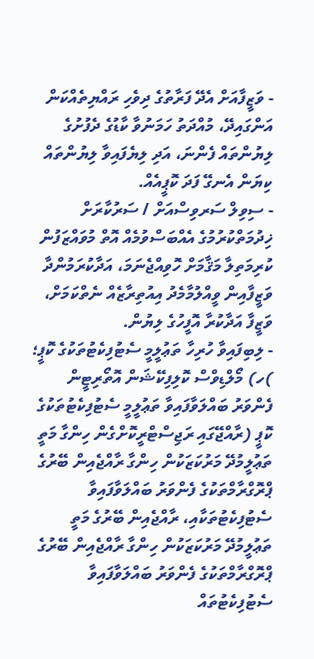- ވަޒީފާއަށް އެދޭ ފަރާތުގެ ދިވެހި ރައްޔިތެއްކަން އަންގައިދޭ، މުއްދަތު ހަމަނުވާ ކާޑުގެ ދެފުށުގެ ލިޔުންތައް ފެންނަ، އަދި ލިޔެފައިވާ ލިޔުންތައް ކިޔަން އެނގޭ ފަދަ ކޮޕީއެއް.
- ސިވިލް ސަރވިސްއަށް / ސަރުކާރަށް ޚިދުމަތްކުރުމުގެ އެއްބަސްވުމެއް އޮތް މުވައްޒަފުން ކުރިމަތިލާ މަޤާމަށް ހޮވިއްޖެނަމަ، އަދާކުރަމުންދާ ވަޒީފާއިން ވީއްލުމާމެދު އިއުތިރާޒެއް ނެތްކަމަށް، ވަޒީފާ އަދާކުރާ އޮފީހުގެ ލިޔުން.
- ލިބިފައިވާ ހުރިހާ ތަޢުލީމީ ސެޓުފިކެޓުތަކުގެ ކޮޕީ؛
)ހ) މޯލްޑިވްސް ކޮލިފިކޭޝަން އޮތޯރިޓީން ފެންވަރު ބައްލަވާފައިވާ ތަޢުލީމީ ސެޓުފިކެޓުތަކުގެ ކޮޕީ (ރާއްޖޭގައި ރަޖިސްޓްރީކޮށްގެން ހިންގާ މަތީ ތަޢުލީމުދޭ މަރުކަޒަކުން ހިންގާ ރާއްޖެއިން ބޭރުގެ ޕްރޮގްރާމްތަކުގެ ފެންވަރު ބައްލަވާފައިވާ ސެޓުފިކެޓުތަކާއި، ރާއްޖެއިން ބޭރުގެ މަތީ ތަޢުލީމުދޭ މަރުކަޒަކުން ހިންގާ ރާއްޖެއިން ބޭރުގެ ޕްރޮގްރާމްތަކުގެ ފެންވަރު ބައްލަވާފައިވާ ސެޓުފިކެޓުތައް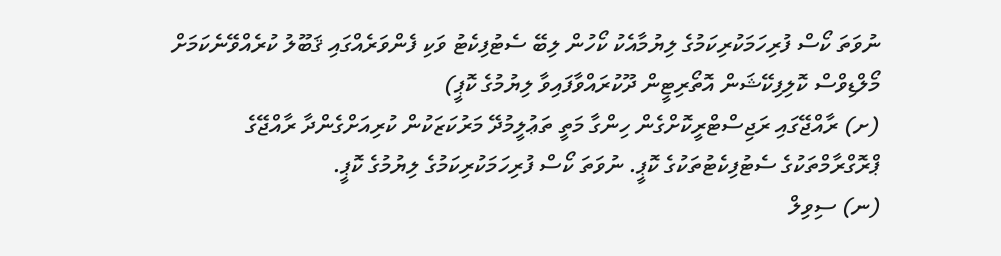ނުވަތަ ކޯސް ފުރިހަމަކުރިކަމުގެ ލިޔުމާއެކު ކޯހުން ލިބޭ ސެޓުފިކެޓު ވަކި ފެންވަރެއްގައި ޤަބޫލު ކުރެއްވޭނެކަމަށް މޯލްޑިވްސް ކޮލިފިކޭޝަން އޮތޯރިޓީން ދޫކުރައްވާފައިވާ ލިޔުމުގެ ކޮޕީ)
(ށ) ރާއްޖޭގައި ރަޖިސްޓްރީކޮށްގެން ހިންގާ މަތީ ތަޢުލީމުދޭ މަރުކަޒަކުން ކުރިއަށްގެންދާ ރާއްޖޭގެ ޕްރޮގްރާމްތަކުގެ ސެޓުފިކެޓުތަކުގެ ކޮޕީ. ނުވަތަ ކޯސް ފުރިހަމަކުރިކަމުގެ ލިޔުމުގެ ކޮޕީ.
(ނ) ސިވިލް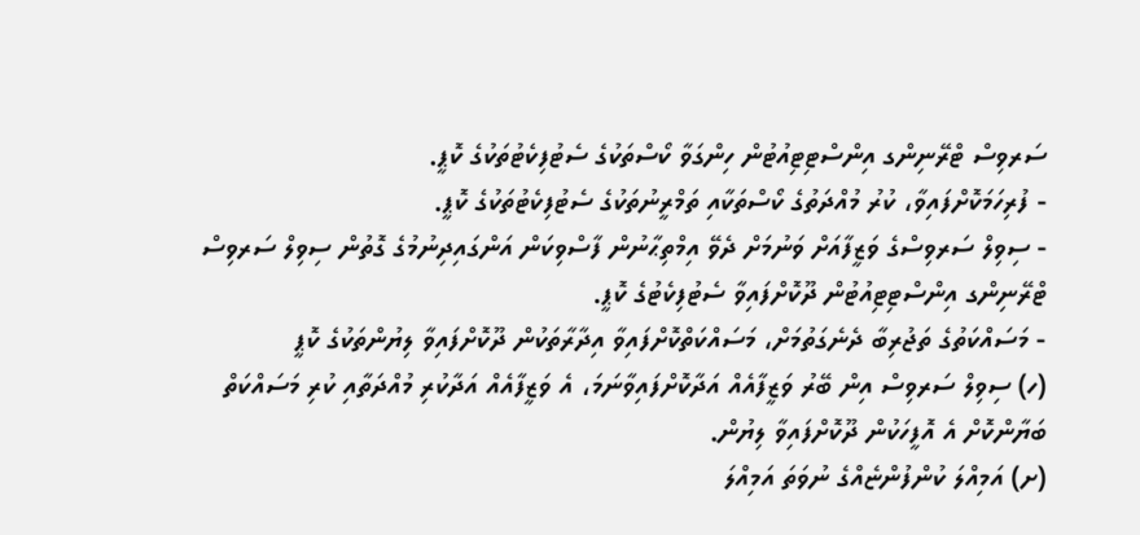ސަރވިސް ޓްރޭނިންގ އިންސްޓިޓިއުޓުން ހިންގަވާ ކޯސްތަކުގެ ސެޓުފިކެޓުތަކުގެ ކޮޕީ.
- ފުރިހަމަކޮށްފައިވާ، ކުރު މުއްދަތުގެ ކޯސްތަކާއި ތަމްރީނުތަކުގެ ސެޓުފިކެޓުތަކުގެ ކޮޕީ.
- ސިވިލް ސަރވިސްގެ ވަޒީފާއަށް ވަނުމަށް ދެވޭ އިމްތިޙާނުން ފާސްވިކަން އަންގައިދިނުމުގެ ގޮތުން ސިވިލް ސަރވިސް ޓްރޭނިންގ އިންސްޓިޓިއުޓުން ދޫކޮށްފައިވާ ސެޓުފިކެޓުގެ ކޮޕީ.
- މަސައްކަތުގެ ތަޖުރިބާ ދެނެގަތުމަށް، މަސައްކަތްކޮށްފައިވާ އިދާރާތަކުން ދޫކޮށްފައިވާ ލިޔުންތަކުގެ ކޮޕީ
(ހ) ސިވިލް ސަރވިސް އިން ބޭރު ވަޒީފާއެއް އަދާކޮށްފައިވާނަމަ، އެ ވަޒީފާއެއް އަދާކުރި މުއްދަތާއި ކުރި މަސައްކަތް ބަޔާންކޮށް އެ އޮފީހަކުން ދޫކޮށްފައިވާ ލިޔުން.
(ށ) އަމިއްލަ ކުންފުންޏެއްގެ ނުވަތަ އަމިއްލަ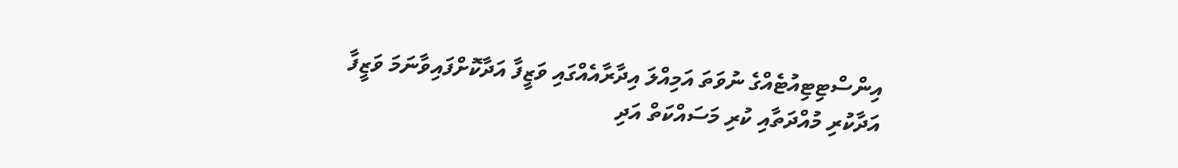އިންސްޓިޓިއުޓެއްގެ ނުވަތަ އަމިއްލަ އިދާރާއެއްގައި ވަޒީފާ އަދާކޮށްފައިވާނަމަ ވަޒީފާ އަދާކުރި މުއްދަތާއި ކުރި މަސައްކަތް އަދި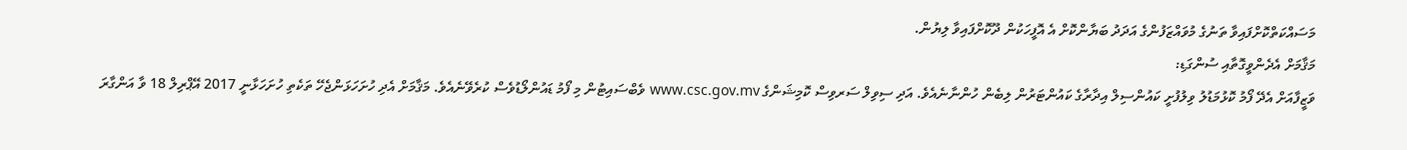މަސައްކަތްކޮށްފައިވާ ތަނުގެ މުވައްޒަފުންގެ އަދަދު ބަޔާންކޮށް އެ އޮފީހަކުން ދޫކޮށްފައިވާ ލިޔުން.
މަޤާމަށް އެދެންވީގޮތާއި ސުންގަޑި:
ވަޒީފާއަށް އެދޭ ފޯމު ކޮޅުމަޑުލު ވިލުފުށީ ކައުންސިލް އިދާރާގެ ކައުންޓަރުން ލިބެން ހުންނާނެއެވެ. އަދި ސިވިލް ސަރވިސް ކޮމިޝަންގެ www.csc.gov.mv ވެބްސައިޓުން މި ފޯމު ޑައުންލޯޑުވެސް ކުރެވޭނެއެވެ. މަޤާމަށް އެދި ހުށަހަޅަންޖެހޭ ތަކެތި ހުށަހަޅާނީ 2017 އޭޕްރިލް 18 ވާ އަންގާރަ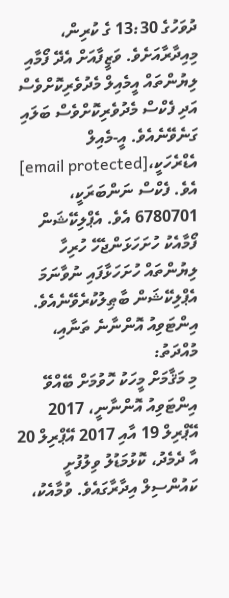ދުވަހުގެ 13:30 ގެ ކުރިން، މިއިދާރާއަށެވެ. ވަޒީފާއަށް އެދޭ ފޯމާއި ލިޔުންތައް އީމެއިލް މެދުވެރިކޮށްވެސް އަދި ފެކްސް މެދުވެރިކޮށްވެސް ބަލައި ގަނެވޭނެއެވެ. އީ-މެއިލް އެޑްރެހަކީ،[email protected] އެވެ. ފެކްސް ނަންބަރަކީ، 6780701 އެވެ. އެޕްލިކޭޝަން ފޯމާއެކު ހުށަހަޅަންޖެހޭ ހުރިހާ ލިޔުންތައް ހުށަހަޅާފައި ނުވާނަމަ އެޕްލިކޭޝަން ބާޠިލުކުރެވޭނެއެވެ.
އިންޓަވިއު އޮންނާނެ ތަނާއި، މުއްދަތު:
މި މަޤާމަށް މީހަކު ހޮވުމަށް ބޭއްވޭ އިންޓަވިއު އޮންނާނީ، 2017 އޭޕްރިލް 19 އާއި 2017 އޭޕްރިލް 20 އާ ދެމެދު، ކޮޅުމަޑުލު ވިލުފުށީ ކައުންސިލް އިދާރާގައެވެ. ވުމާއެކު،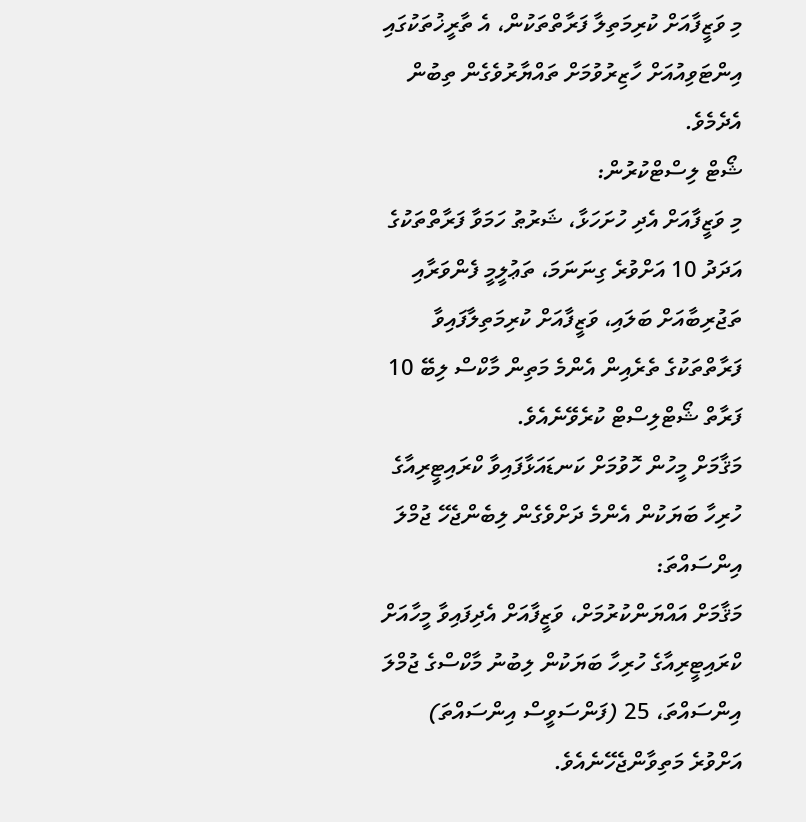މި ވަޒީފާއަށް ކުރިމަތިލާ ފަރާތްތަކުން، އެ ތާރީޚުތަކުގައި އިންޓަވިއުއަށް ހާޒިރުވުމަށް ތައްޔާރުވެގެން ތިބުން އެދެމެވެ.
ޝޯޓް ލިސްޓްކުރުން:
މި ވަޒީފާއަށް އެދި ހުށަހަޅާ، ޝަރުޠު ހަމަވާ ފަރާތްތަކުގެ އަދަދު 10 އަށްވުރެ ގިނަނަމަ، ތަޢުލީމީ ފެންވަރާއި ތަޖުރިބާއަށް ބަލައި، ވަޒީފާއަށް ކުރިމަތިލާފައިވާ ފަރާތްތަކުގެ ތެރެއިން އެންމެ މަތިން މާކްސް ލިބޭ 10 ފަރާތް ޝޯޓްލިސްޓް ކުރެވޭނެއެވެ.
މަޤާމަށް މީހުން ހޮވުމަށް ކަނޑައަޅާފައިވާ ކްރައިޓީރިއާގެ ހުރިހާ ބަޔަކުން އެންމެ ދަށްވެގެން ލިބެންޖެހޭ ޖުމްލަ އިންސައްތަ:
މަޤާމަށް އައްޔަންކުރުމަށް، ވަޒީފާއަށް އެދިފައިވާ މީހާއަށް ކްރައިޓީރިއާގެ ހުރިހާ ބަޔަކުން ލިބުނު މާކްސްގެ ޖުމްލަ އިންސައްތަ، 25 (ފަންސަވީސް އިންސައްތަ) އަށްވުރެ މަތިވާންޖެހޭނެއެވެ.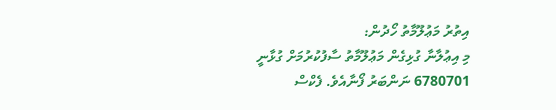އިތުރު މަޢުލޫމާތު ހޯދުން:
މި އިޢުލާނާ ގުޅިގެން މަޢުލޫމާތު ސާފުކުރުމަށް ގުޅާނީ 6780701 ނަންބަރު ފޯނާއެވެ. ފެކްސް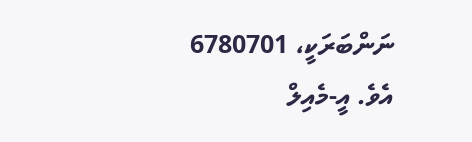ނަންބަރަކީ، 6780701 އެވެ. އީ-މެއިލް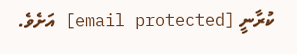ކުރާނީ [email protected] އަށެވެ.